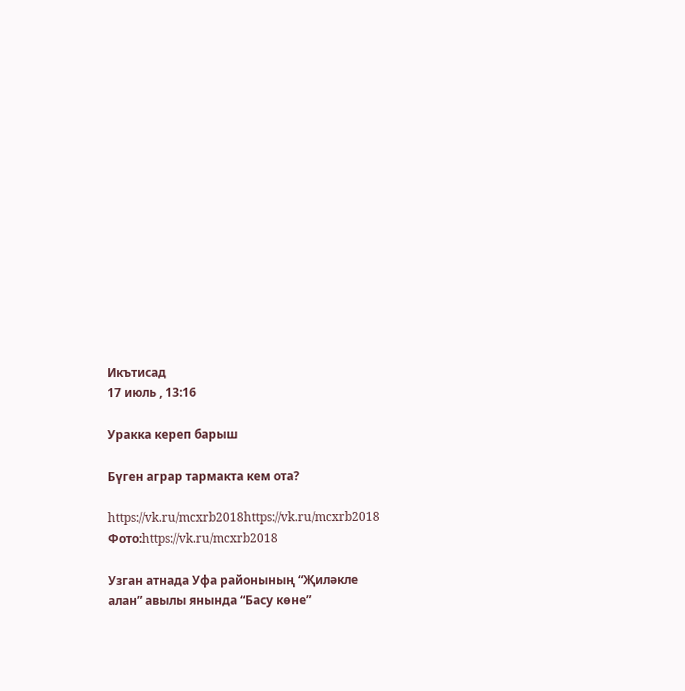Икътисад
17 июль , 13:16

Уракка кереп барыш

Бүген аграр тармакта кем ота?

https://vk.ru/mcxrb2018https://vk.ru/mcxrb2018
Фото:https://vk.ru/mcxrb2018

Узган атнада Уфа районының “Җиләкле алан” авылы янында “Басу көне”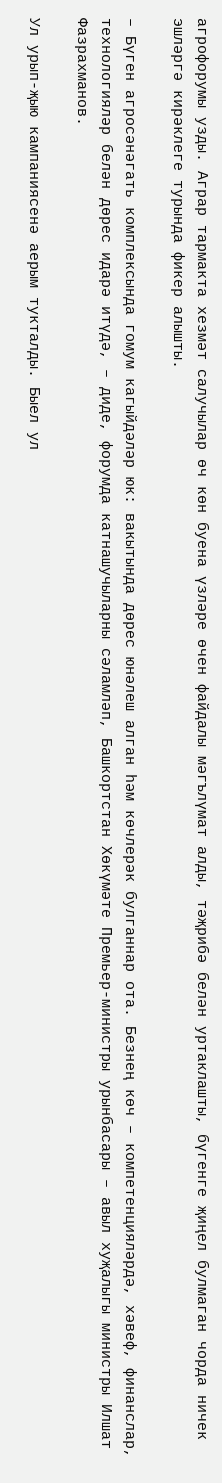агрофорумы узды. Аграр тармакта хезмәт салучылар өч көн буена үзләре өчен файдалы мәгълүмат алды, тәҗрибә белән уртаклашты, бүгенге җиңел булмаган чорда ничек эшләргә кирәклеге турында фикер алышты.

– Бүген агросәнәгать комплексында гомум кагыйдәләр юк: вакытында дөрес юнәлеш алган һәм көчлерәк булганнар ота. Безнең көч – компетенцияләрдә, хәвеф, финанслар, технологияләр белән дөрес идарә итүдә, – диде, форумда катнашучыларны сәламләп, Башкортстан Хөкүмәте Премьер-министры урынбасары – авыл хуҗалыгы министры Илшат Фазрахманов.

Ул урып-җыю кампаниясенә аерым тукталды. Быел ул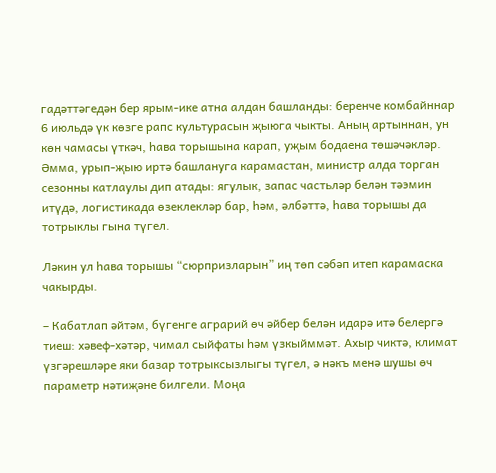гадәттәгедән бер ярым-ике атна алдан башланды: беренче комбайннар 6 июльдә үк көзге рапс культурасын җыюга чыкты. Аның артыннан, ун көн чамасы үткәч, һава торышына карап, уҗым бодаена төшәчәкләр. Әмма, урып-җыю иртә башлануга карамастан, министр алда торган сезонны катлаулы дип атады: ягулык, запас частьләр белән тәэмин итүдә, логистикада өзеклекләр бар, һәм, әлбәттә, һава торышы да тотрыклы гына түгел.

Ләкин ул һава торышы “сюрпризларын” иң төп сәбәп итеп карамаска чакырды.

– Кабатлап әйтәм, бүгенге аграрий өч әйбер белән идарә итә белергә тиеш: хәвеф-хәтәр, чимал сыйфаты һәм үзкыйммәт. Ахыр чиктә, климат үзгәрешләре яки базар тотрыксызлыгы түгел, ә нәкъ менә шушы өч параметр нәтиҗәне билгели. Моңа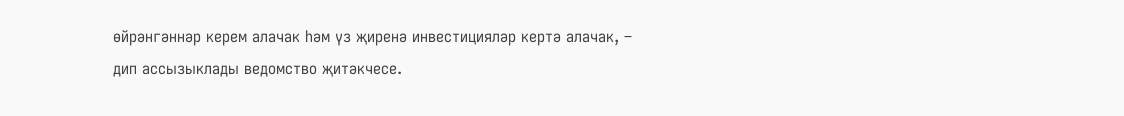өйрәнгәннәр керем алачак һәм үз җиренә инвестицияләр кертә алачак, – дип ассызыклады ведомство җитәкчесе.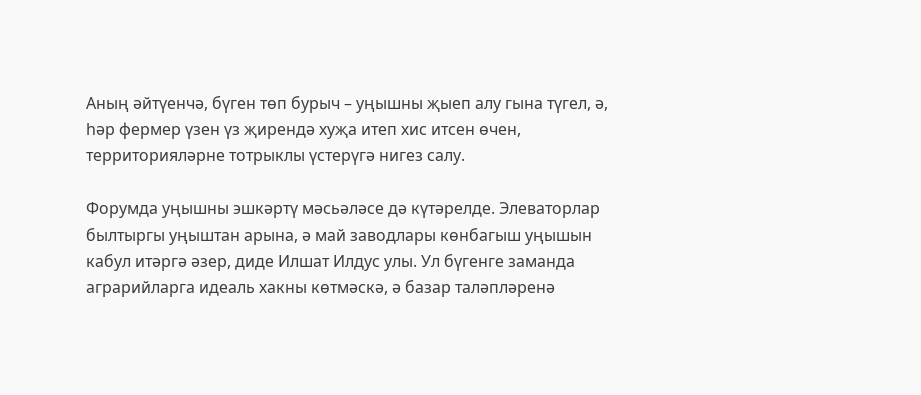Аның әйтүенчә, бүген төп бурыч – уңышны җыеп алу гына түгел, ә, һәр фермер үзен үз җирендә хуҗа итеп хис итсен өчен, территорияләрне тотрыклы үстерүгә нигез салу.

Форумда уңышны эшкәртү мәсьәләсе дә күтәрелде. Элеваторлар былтыргы уңыштан арына, ә май заводлары көнбагыш уңышын кабул итәргә әзер, диде Илшат Илдус улы. Ул бүгенге заманда аграрийларга идеаль хакны көтмәскә, ә базар таләпләренә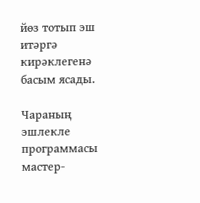йөз тотып эш итәргә кирәклегенә басым ясады.

Чараның эшлекле программасы мастер-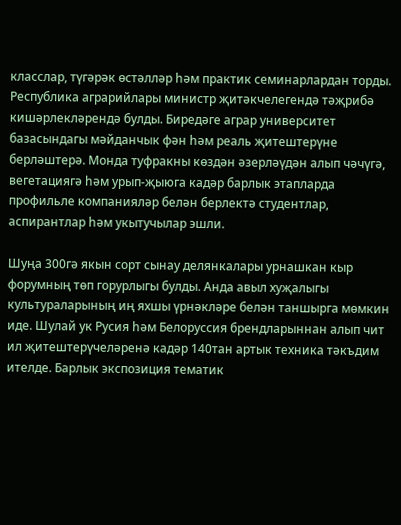класслар, түгәрәк өстәлләр һәм практик семинарлардан торды. Республика аграрийлары министр җитәкчелегендә тәҗрибә кишәрлекләрендә булды. Биредәге аграр университет базасындагы мәйданчык фән һәм реаль җитештерүне берләштерә. Монда туфракны көздән әзерләүдән алып чәчүгә, вегетациягә һәм урып-җыюга кадәр барлык этапларда профильле компанияләр белән берлектә студентлар, аспирантлар һәм укытучылар эшли.

Шуңа 300гә якын сорт сынау делянкалары урнашкан кыр форумның төп горурлыгы булды. Анда авыл хуҗалыгы культураларының иң яхшы үрнәкләре белән таншырга мөмкин иде. Шулай ук Русия һәм Белоруссия брендларыннан алып чит ил җитештерүчеләренә кадәр 140тан артык техника тәкъдим ителде. Барлык экспозиция тематик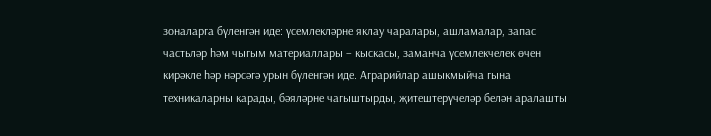зоналарга бүленгән иде: үсемлекләрне яклау чаралары, ашламалар, запас частьләр һәм чыгым материаллары – кыскасы, заманча үсемлекчелек өчен кирәкле һәр нәрсәгә урын бүленгән иде. Аграрийлар ашыкмыйча гына техникаларны карады, бәяләрне чагыштырды, җитештерүчеләр белән аралашты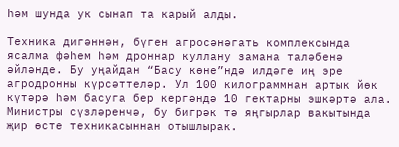һәм шунда ук сынап та карый алды.

Техника дигәннән, бүген агросәнәгать комплексында ясалма фәһем һәм дроннар куллану замана таләбенә әйләнде. Бу уңайдан “Басу көне”ндә илдәге иң эре агродронны күрсәттеләр. Ул 100 килограммнан артык йөк күтәрә һәм басуга бер кергәндә 10 гектарны эшкәртә ала. Министры сүзләренчә, бу бигрәк тә яңгырлар вакытында җир өсте техникасыннан отышлырак.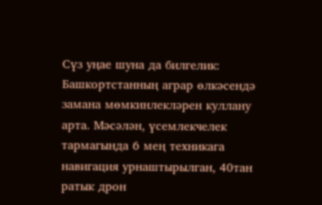Сүз уңае шуна да билгелик: Башкортстанның аграр өлкәсендә замана мөмкинлекләрен куллану арта. Мәсәлән, үсемлекчелек тармагында 6 мең техникага навигация урнаштырылган, 40тан ратык дрон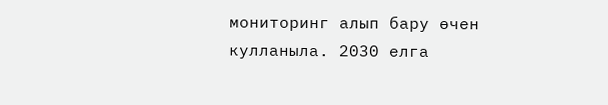мониторинг алып бару өчен кулланыла. 2030 елга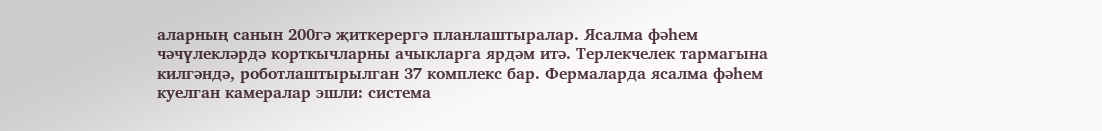аларның санын 200гә җиткерергә планлаштыралар. Ясалма фәһем чәчүлекләрдә корткычларны ачыкларга ярдәм итә. Терлекчелек тармагына килгәндә, роботлаштырылган 37 комплекс бар. Фермаларда ясалма фәһем куелган камералар эшли: система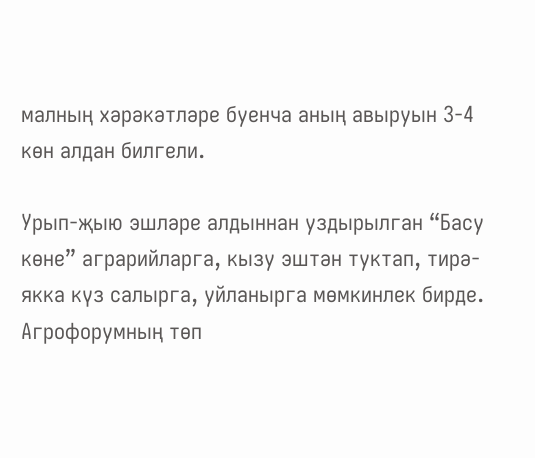малның хәрәкәтләре буенча аның авыруын 3-4 көн алдан билгели.

Урып-җыю эшләре алдыннан уздырылган “Басу көне” аграрийларга, кызу эштән туктап, тирә-якка күз салырга, уйланырга мөмкинлек бирде. Агрофорумның төп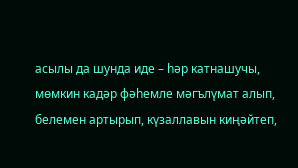асылы да шунда иде – һәр катнашучы, мөмкин кадәр фәһемле мәгълүмат алып, белемен артырып, күзаллавын киңәйтеп,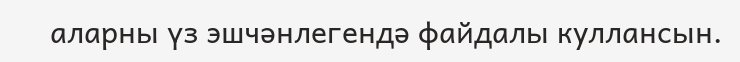аларны үз эшчәнлегендә файдалы куллансын.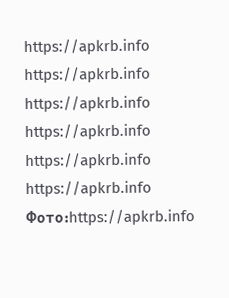https://apkrb.info
https://apkrb.info
https://apkrb.info
https://apkrb.info
https://apkrb.info
https://apkrb.info
Фото:https://apkrb.info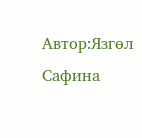Автор:Язгөл Сафина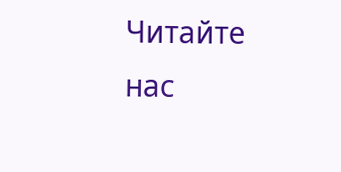Читайте нас